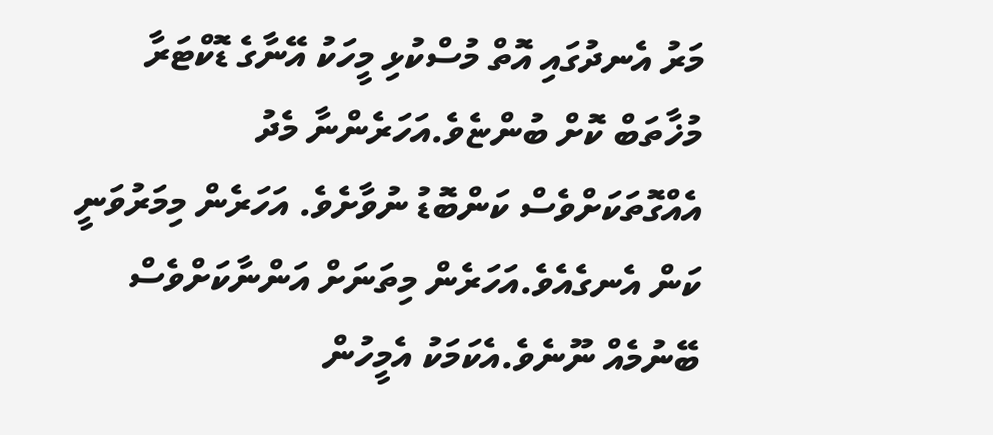މަރު އެނދުގައި އޮތް މުސްކުޅި މީހަކު އޭނާގެ ޑޮކްޓަރާ މުޚާތަބް ކޮށް ބުންޏެވެ.އަހަރެންނާ މެދު އެއްގޮތަކަށްވެސް ކަންބޮޑު ނުވާށެވެ. އަހަރެން މިމަރުވަނީ ކަން އެނގެއެވެ.އަހަރެން މިތަނަށް އަންނާކަށްވެސް ބޭނުމެއް ނޫނެވެ.އެކަމަކު އެމީހުން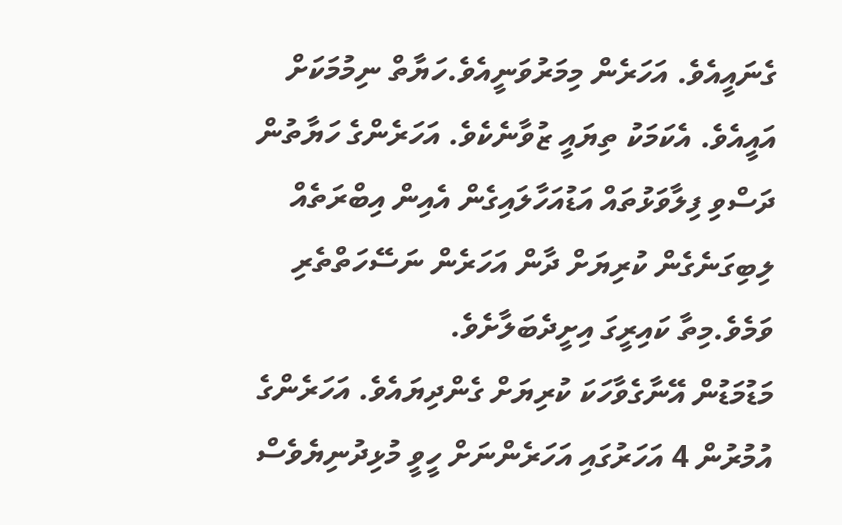ގެނައީއެވެ. އަހަރެން މިމަރުވަނީއެވެ.ހަޔާތް ނިމުމަކަށް އައީއެވެ. އެކަމަކު ތިޔައީ ޒުވާނެކެވެ. އަހަރެންގެ ހަޔާތުން ދަސްވި ފިލާވަޅުތައް އަޑުއަހާލައިގެން އެއިން އިބްރަތެއް ލިބިގަނެގެން ކުރިޔަށް ދާން އަހަރެން ނަސޭހަތްތެރި ވަމެވެ.މިތާ ކައިރީގަ އިށީދެބަލާށެވެ.
މަޑުމަޑުން އޭނާގެވާހަކަ ކުރިޔަށް ގެންދިޔައެވެ. އަހަރެންގެ އުމުރުން 4 އަހަރުގައި އަހަރެންނަށް ހީވީ މުޅިދުނިޔެވެސް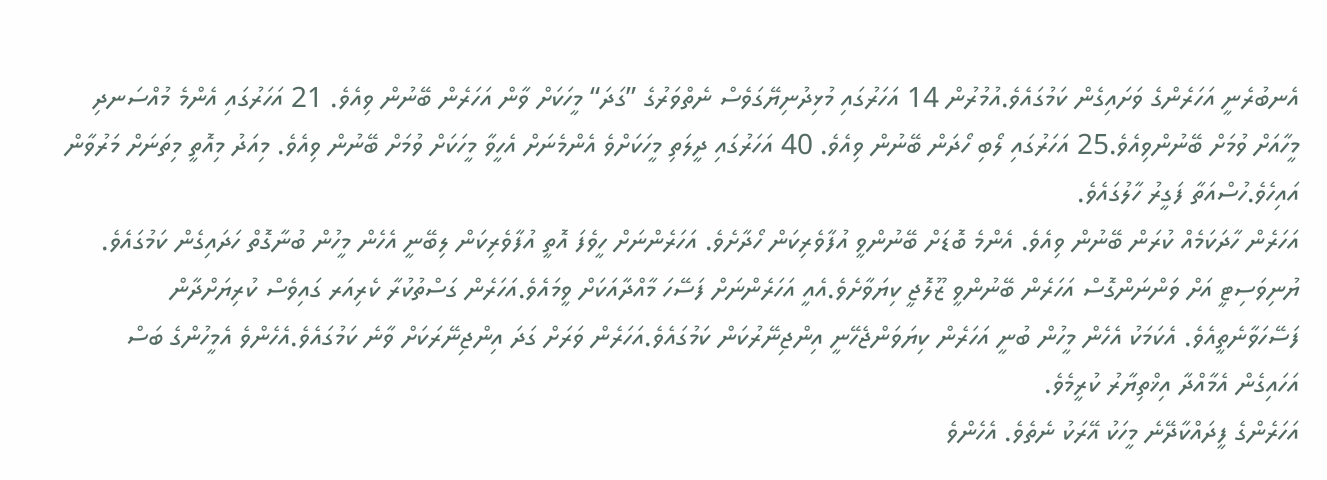އެނބުރެނީ އަހަރެންގެ ވަށައިގެން ކަމުގައެވެ.އުމުރުން 14 އަހަރުގައި މުޅިދުނިޔޭގަވެސް ނެތްވަރުގެ ”ގަދަ“ މީހަކަށް ވާން އަހަރެން ބޭނުން ވިއެވެ. 21 އަހަރުގައި އެންމެ މުއްސަނދި މީހާއަށް ވުމަށް ބޭނުންވިއެވެ.25 އަހަރުގައި ލޯބި ހޯދަން ބޭނުން ވިއެވެ. 40 އަހަރުގައި ދީލަތި މީހަކަށްވެ އެންމެނަށް އެހީވާ މީހަކަށް ވުމަށް ބޭނުން ވިއެވެ. މިއަދު މިއޮތީ މިތަނަށް މަރުވާން އައިހެވެ.ހުސްއަތާ ފަގީރު ހާލުގައެވެ.
އަހަރެން ހާދަކަމެއް ކުރަން ބޭނުން ވިއެވެ. އެންމެ ބޮޑަށް ބޭނުންވީ އުފާވެރިކަން ހޯދާށެވެ. އަހަރެންނަށް ހީވެފަ އޮތީ އުފާވެރިކަން ލިބޭނީ އެހެން މީހުން ބުނާގޮތް ހަދައިގެން ކަމުގައެވެ.
ޔުނިވަސިޓީ އަށް ވަންނަންގޮސް އަހަރެން ބޭނުންވީ ޒޫލޮޖީ ކިޔަވާށެވެ.އެއީ އަހަރެންނަށް ފަސޭހަ މާއްދާއަކަށް ވީމައެވެ.އަހަރެން ގަސްތުކުރާ ކެރިއަރ ގައިވެސް ކުރިޔަށްދާން ފަސޭހަވާނެތީއެވެ. އެކަމަކު އެހެން މީހުން ބުނީ އަހަރެން ކިޔަވަންޖެހޭނީ އިންޖިނޭރުކަން ކަމުގައެވެ.އަހަރެން ވަރަށް ގަދަ އިންޖިނޭރަކަށް ވާނެ ކަމުގައެވެ.އެހެންވެ އެމީހުންގެ ބަސް އަހައިގެން އެމާއްދާ އިޚްތިޔާރު ކުރީމެވެ.
އަހަރެންގެ ފީދައްކާދޭނެ މީހަކު އޭރަކު ނެތެވެ. އެހެންވެ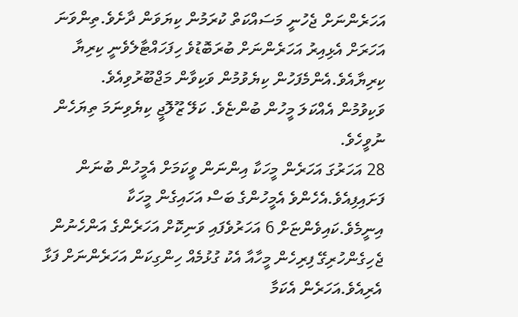އަހަރެންނަށް ޖެހުނީ މަސައްކަތް ކުރަމުން ކިޔަވަން ދާށެވެ.ތިންވަނަ އަހަރަށް އެޅިއިރު އަހަރެންނަށް ބުރަބޮޑުވެ ހިފަހައްޓާލެވެނީ ކިރިޔާ ކިރިޔާއެވެ.އެންމެފަހުން ކިޔެވުމުން ވަކިވާން މަޖްބޫރުވިއެވެ.
ވަކިވުމުން އެއްކަލަ މީހުން ބުންޏެވެ. ކަލޭ ޒޫލޮޖީ ކިޔެވިނަމަ ތިޔަހެން ނުވީހެވެ.
28 އަހަރުގަ އަހަރެން މީހަކާ އިންނަން ވީކަމަށް އެމީހުން ބުނަން ފަށައިފިއެވެ.އެހެންވެ އެމީހުންގެ ބަސް އަހައިގެން މީހަކާ އިނީމެވެ.ކައިވެންޏަށް 6 އަހަރުވެފައި ވަނިކޮށް އަހަރެންގެ އަންހެނުން ޖެހިގެންހުރިގޭ ފިރިހެން މީހާއާ އެކު ގުޅުމެއް ހިންގިކަން އަހަރެންނަށް ފަޅާ އެރިއެވެ.އަހަރެން އެކަމާ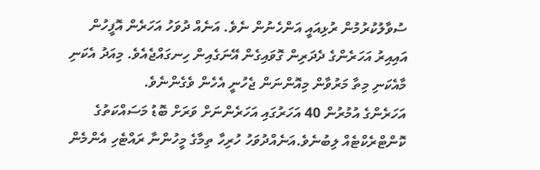ސުވާލުކުރުމުން ރުޅިއައީ އަންހެނުން ނެވެ. އަނެއް ދުވަހު އަހަރެން އޮފީހުން އައިއިރު އަހަރެންގެ ދެދަރިން ގޮވައިގެން އޭނަގެއިން ހިނގައްޖެއެވެ. މިއަދު އެކަނި މާއެކަނި މިތާ މަރުވާން މިއޮންނަން ޖެހުނީ އެހެން ވެގެންނެވެ.
އަހަރެންގެ އުމުރުން 40 އަހަރުގައި އަހަރެންނަށް ވަރަށް ބޮޑު މަސައްކަތުގެ ކޮންޓްރެކްޓެއް ލިބުނެވެ.އަނެއްދުވަހު ހުރިހާ ތިމާގެ މީހުންނާ ރައްޓެހި އެންމެން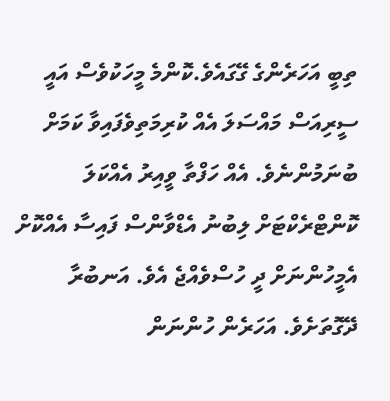ތިބީ އަހަރެންގެ ގޭގައެވެ.ކޮންމެ މީހަކުވެސް އައީ ސީރިއަސް މައްސަލަ އެއް ކުރިމަތިވެފައިވާ ކަމަށް ބުނަމުންނެވެ. އެއް ހަފްތާ ވީއިރު އެއްކަލަ ކޮންޓްރެކްޓަށް ލިބުނު އެޑްވާންސް ފައިސާ އެއްކޮށް އެމީހުންނަށް ދީ ހުސްވެއްޖެ އެވެ. އަނބުރާ ދޭގޮތަށެވެ. އަހަރެން ހުންނަން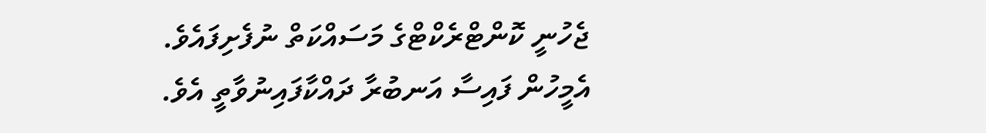ޖެހުނީ ކޮންޓްރެކްޓްގެ މަސައްކަތް ނުފެށިފައެވެ. އެމީހުން ފައިސާ އަނބުރާ ދައްކާފައިނުވާތީ އެވެ.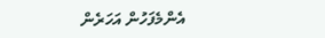އެންމެފަހުން އަހަރެން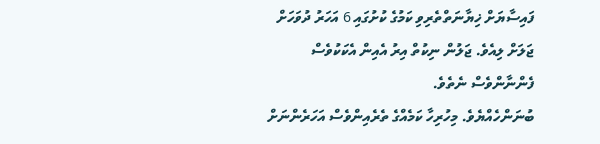ފައިސާޔަށް ޚިޔާނަތްތެރިވި ކަމުގެ ކުށުގައި 6 އަހަރު ދުވަހަށް ޖަލަށް ލިއެވެ. ޖަލުން ނިކުތް އިރު އެއިން އެކަކުވެސް ފެންނާންވެސް ނެތެވެ.
ބުނަންހެއްޔެވެ. މިހުރިހާ ކަމެއްގެ ތެރެއިންވެސް އަހަރެންނަށް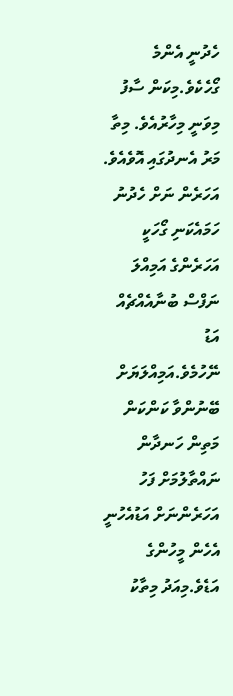ހެދުނީ އެންމެ ގޯހެކެވެ.މިކަން ސާފު މިވަނީ މިހާރުއެވެ. މިތާ މަރު އެނދުގައި އޮވެއެވެ. އަހަރެން ނަށް ހެދުނު ހަމައެކަނި ގޯހަކީ އަހަރެންގެ އަމިއްލަ ނަފްސް ބުނާއެއްޗެއް އަޑު ނޭހުމެވެ.އަމިއްލަޔަށް ބޭނުންވާ ކަންކަން މަތިން ހަނދާން ނައްތާލުމަށް ފަހު އަހަރެންނަށް އަޑުއެހުނީ އެހެން މީހުންގެ އަޑެވެ.މިއަދު މިތާކު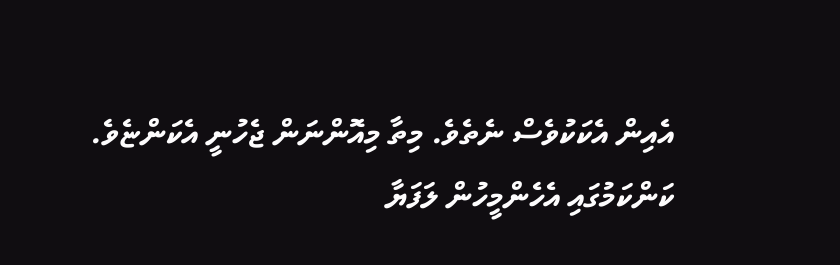އެއިން އެކަކުވެސް ނެތެވެ. މިތާ މިއޮންނަން ޖެހުނީ އެކަންޏެވެ.
ކަންކަމުގައި އެހެންމީހުން ލަފަޔާ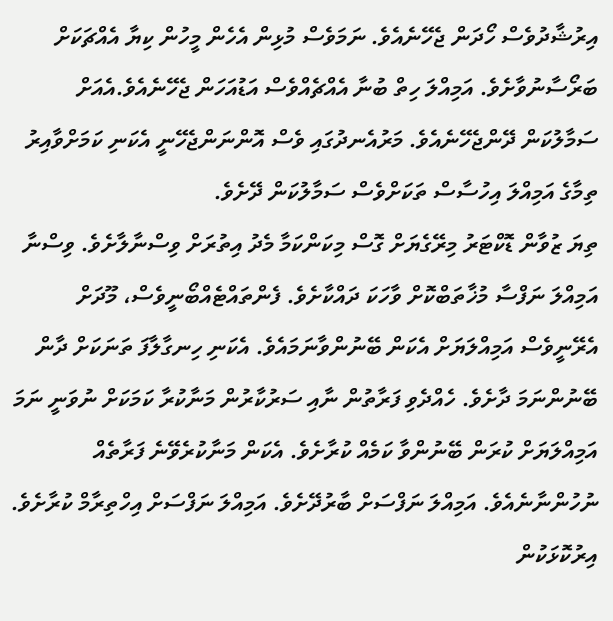އިރުޝާދުވެސް ހޯދަން ޖެހޭނެއެވެ. ނަމަވެސް މުޅިން އެހެން މީހުން ކިޔާ އެއްޗަކަށް ބަރޯސާނުވާށެވެ. އަމިއްލަ ހިތް ބުނާ އެއްޗެއްވެސް އަޑުއަހަން ޖެހޭނެއެވެ.އެއަށް ސަމާލުކަން ދޭންޖެހޭނެއެވެ. މަރުއެނދުގައި ވެސް އޮންނަންޖެހޭނީ އެކަނި ކަމަށްވާއިރު ތިމާގެ އަމިއްލަ އިހުސާސް ތަކަށްވެސް ސަމާލުކަން ދޭށެވެ.
ތިޔަ ޒުވާން ޑޮކްޓަރު މިރޭގެޔަށް ގޮސް މިކަންކަމާ މެދު އިތުރަށް ވިސްނާލާށެވެ. ވިސްނާ އަމިއްލަ ނަފްސާ މުޚާތަބްކޮށް ވާހަކަ ދައްކާށެވެ. ފެންތައްޓެއްބޯނީވެސް، މޫދަށް އެރޭނީވެސް އަމިއްލަޔަށް އެކަން ބޭނުންވާނަމައެވެ. އެކަނި ހިނގާލާފަ ތަނަކަށް ދާން ބޭނުންނަމަ ދާށެވެ. ހެއްދެވި ފަރާތުން ނާއި ސަރުކާރުން މަނާކުރާ ކަމަކަށް ނުވަނީ ނަމަ އަމިއްލަޔަށް ކުރަން ބޭނުންވާ ކަމެއް ކުރާށެވެ. އެކަން މަނާކުރެވޭނެ ފަރާތެއް ނުހުންނާނެއެވެ. އަމިއްލަ ނަފްސަށް ބާރުދޭށެވެ. އަމިއްލަ ނަފްސަށް އިހްތިރާމް ކުރާށެވެ.
އިރުކޮޅަކުން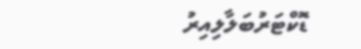ޑޮކްޓަރުބަލާލިއިރު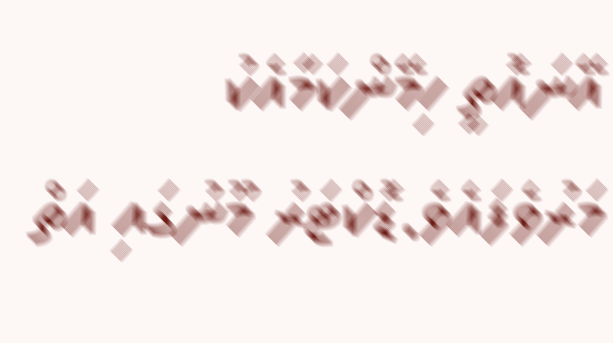އޭނައޮތީ ހިމޭންކަމާއެކު މަރުވެފައެވެ.ޑޮކްޓަރު މޫނުގައި އަތް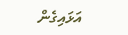އަޅައިގެން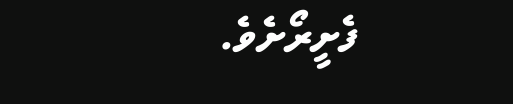ފެށީރޯށެވެ.